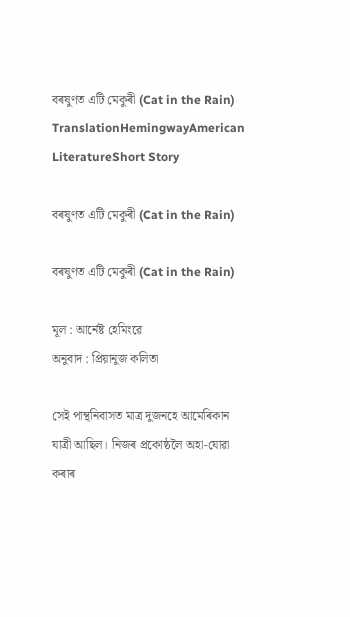বৰষুণত এটি মেকুৰী (Cat in the Rain)
TranslationHemingwayAmerican LiteratureShort Story

বৰষুণত এটি মেকুৰী (Cat in the Rain)

বৰষুণত এটি মেকুৰী (Cat in the Rain)

মূল‌ : আৰ্নেষ্ট হেমিংৱে
অনুবাদ : প্ৰিয়ানুজ কলিতা

সেই পান্থনিবাসত মাত্ৰ দুজনহে আমেৰিকান যাত্ৰী আছিল। নিজৰ প্ৰকোষ্ঠলৈ অহা-যোৱা কৰাৰ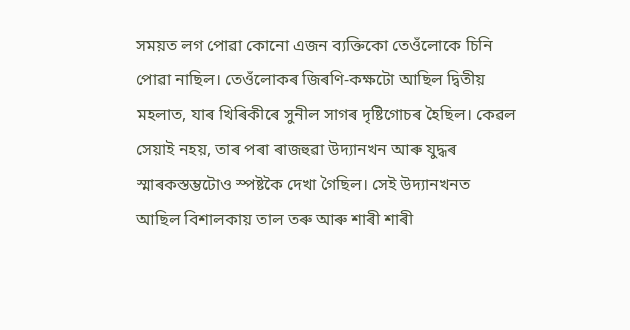সময়ত লগ পোৱা কোনো এজন ব্যক্তিকো তেওঁলোকে চিনি পোৱা নাছিল। তেওঁলোকৰ জিৰণি-কক্ষটো আছিল দ্বিতীয় মহলাত, যাৰ খিৰিকীৰে সুনীল সাগৰ দৃষ্টিগোচৰ হৈছিল। কেৱল সেয়াই নহয়, তাৰ পৰা ৰাজহুৱা উদ্যানখন আৰু যুদ্ধৰ স্মাৰকস্তম্ভটোও স্পষ্টকৈ দেখা গৈছিল। সেই উদ্যানখনত আছিল বিশালকায় তাল তৰু আৰু শাৰী শাৰী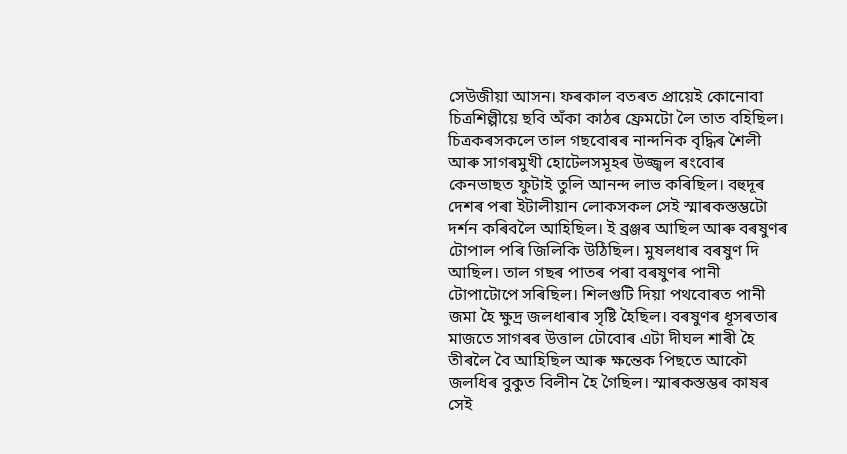সেউজীয়া আসন। ফৰকাল বতৰত প্ৰায়েই কোনোবা চিত্ৰশিল্পীয়ে ছবি অঁকা কাঠৰ ফ্ৰেমটো লৈ তাত বহিছিল। চিত্ৰকৰসকলে তাল গছবোৰৰ নান্দনিক বৃদ্ধিৰ শৈলী আৰু সাগৰমুখী হোটেলসমূহৰ উজ্জ্বল ৰংবোৰ কেনভাছত ফুটাই তুলি আনন্দ লাভ কৰিছিল। বহুদূৰ দেশৰ পৰা ইটালীয়ান লোকসকল সেই স্মাৰকস্তম্ভটো দৰ্শন কৰিবলৈ আহিছিল। ই ব্ৰঞ্জৰ আছিল আৰু বৰষুণৰ টোপাল পৰি জিলিকি উঠিছিল। মুষলধাৰ বৰষুণ দি আছিল। তাল গছৰ পাতৰ পৰা বৰষুণৰ পানী টোপাটোপে সৰিছিল। শিলগুটি দিয়া পথবোৰত পানী জমা হৈ ক্ষুদ্ৰ জলধাৰাৰ সৃষ্টি হৈছিল। বৰষুণৰ ধূসৰতাৰ মাজতে সাগৰৰ উত্তাল ঢৌবোৰ এটা দীঘল শাৰী হৈ তীৰলৈ বৈ আহিছিল আৰু ক্ষন্তেক পিছতে আকৌ জলধিৰ বুকুত বিলীন হৈ গৈছিল। স্মাৰকস্তম্ভৰ কাষৰ সেই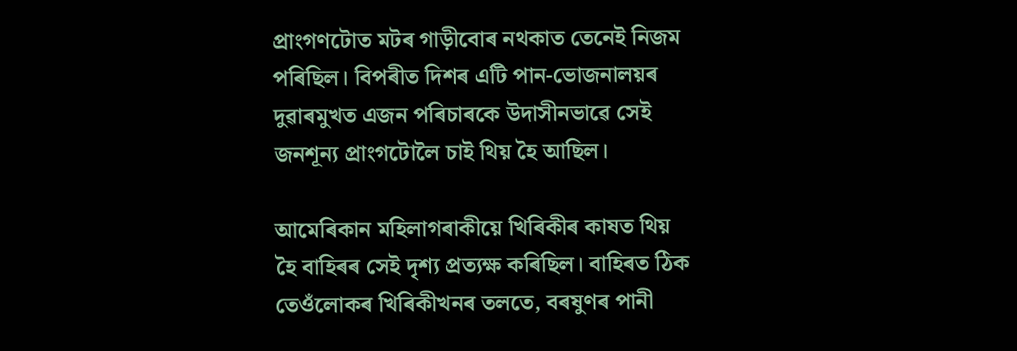প্ৰাংগণটোত মটৰ গাড়ীবোৰ নথকাত তেনেই নিজম পৰিছিল। বিপৰীত দিশৰ এটি পান-ভোজনালয়ৰ দুৱাৰমুখত এজন পৰিচাৰকে উদাসীনভাৱে সেই জনশূন্য প্ৰাংগটোলৈ চাই থিয় হৈ আছিল।

আমেৰিকান মহিলাগৰাকীয়ে খিৰিকীৰ কাষত থিয় হৈ বাহিৰৰ সেই দৃশ্য প্ৰত্যক্ষ কৰিছিল। বাহিৰত ঠিক তেওঁলোকৰ খিৰিকীখনৰ তলতে, বৰষুণৰ পানী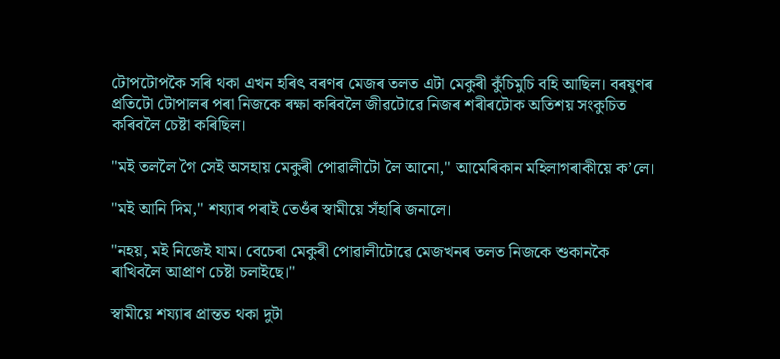টোপটোপকৈ সৰি থকা এখন হৰিৎ বৰণৰ মেজৰ তলত এটা মেকুৰী কুঁচিমুচি বহি আছিল। বৰষুণৰ প্ৰতিটো টোপালৰ পৰা নিজকে ৰক্ষা কৰিবলৈ জীৱটোৱে নিজৰ শৰীৰটোক অতিশয় সংকুচিত কৰিবলৈ চেষ্টা কৰিছিল।

"মই তললৈ গৈ সেই অসহায় মেকুৰী পোৱালীটো লৈ আনো," আমেৰিকান মহিলাগৰাকীয়ে ক’লে।

"মই আনি দিম," শয্যাৰ পৰাই তেওঁৰ স্বামীয়ে সঁহাৰি জনালে।

"নহয়, মই নিজেই যাম। বেচেৰা মেকুৰী পোৱালীটোৱে মেজখনৰ তলত নিজকে শুকানকৈ ৰাখিবলৈ আপ্রাণ চেষ্টা চলাইছে।"

স্বামীয়ে শয্যাৰ প্ৰান্তত থকা দুটা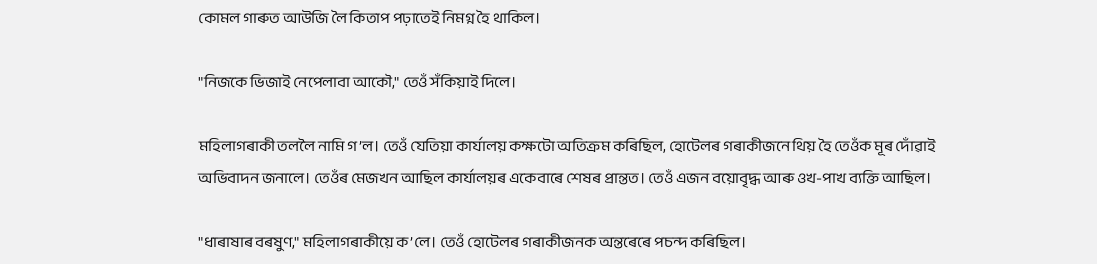কোমল গাৰুত আউজি লৈ কিতাপ পঢ়াতেই নিমগ্ন হৈ থাকিল।

"নিজকে ভিজাই নেপেলাবা আকৌ," তেওঁ সঁকিয়াই দিলে।

মহিলাগৰাকী তললৈ নামি গ’ল। তেওঁ যেতিয়া কাৰ্যালয় কক্ষটো অতিক্ৰম কৰিছিল, হোটেলৰ গৰাকীজনে থিয় হৈ তেওঁক মূৰ দোঁৱাই অভিবাদন জনালে। তেওঁৰ মেজখন আছিল কাৰ্যালয়ৰ একেবাৰে শেষৰ প্ৰান্তত। তেওঁ এজন বয়োবৃদ্ধ আৰু ওখ-পাখ ব্যক্তি আছিল।

"ধাৰাষাৰ বৰষুণ," মহিলাগৰাকীয়ে ক’লে। তেওঁ হোটেলৰ গৰাকীজনক অন্তৰেৰে পচন্দ কৰিছিল।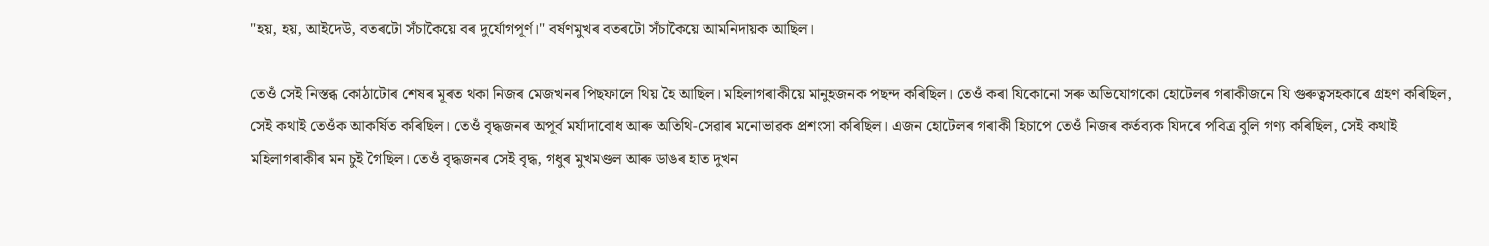"হয়, হয়, আইদেউ, বতৰটো সঁচাকৈয়ে বৰ দুৰ্যোগপূৰ্ণ।" বৰ্ষণমুখৰ বতৰটো সঁচাকৈয়ে আমনিদায়ক আছিল।

তেওঁ সেই নিস্তব্ধ কোঠাটোৰ শেষৰ মূৰত থকা নিজৰ মেজখনৰ পিছফালে থিয় হৈ আছিল। মহিলাগৰাকীয়ে মানুহজনক পছন্দ কৰিছিল। তেওঁ কৰা যিকোনো সৰু অভিযোগকো হোটেলৰ গৰাকীজনে যি গুৰুত্বসহকাৰে গ্ৰহণ কৰিছিল, সেই কথাই তেওঁক আকৰ্ষিত কৰিছিল। তেওঁ বৃদ্ধজনৰ অপূৰ্ব মৰ্যাদাবোধ আৰু অতিথি-সেৱাৰ মনোভাৱক প্ৰশংসা কৰিছিল। এজন হোটেলৰ গৰাকী হিচাপে তেওঁ নিজৰ কৰ্তব্যক যিদৰে পবিত্ৰ বুলি গণ্য কৰিছিল, সেই কথাই মহিলাগৰাকীৰ মন চুই গৈছিল। তেওঁ বৃদ্ধজনৰ সেই বৃদ্ধ, গধুৰ মুখমণ্ডল আৰু ডাঙৰ হাত দুখন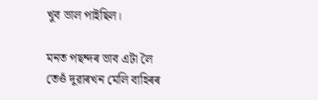খুব ভাল পাইছিল।

মনত পছন্দৰ ভাব এটা লৈ তেওঁ দুৱাৰখন মেলি বাহিৰৰ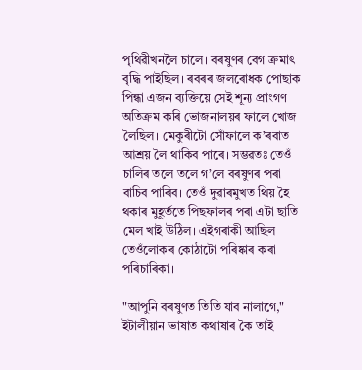পৃথিৱীখনলৈ চালে। বৰষুণৰ বেগ ক্ৰমাৎ বৃদ্ধি পাইছিল। ৰবৰৰ জলৰোধক পোছাক পিন্ধা এজন ব্যক্তিয়ে সেই শূন্য প্ৰাংগণ অতিক্ৰম কৰি ভোজনালয়ৰ ফালে খোজ লৈছিল। মেকুৰীটো সোঁফালে ক’ৰবাত আশ্ৰয় লৈ থাকিব পাৰে। সম্ভৱতঃ তেওঁ চালিৰ তলে তলে গ’লে বৰষুণৰ পৰা বাচিব পাৰিব। তেওঁ দুৱাৰমুখত থিয় হৈ থকাৰ মুহূৰ্ততে পিছফালৰ পৰা এটা ছাতি মেল খাই উঠিল। এইগৰাকী আছিল তেওঁলোকৰ কোঠাটো পৰিষ্কাৰ কৰা পৰিচাৰিকা।

"আপুনি বৰষুণত তিতি যাব নালাগে," ইটালীয়ান ভাষাত কথাষাৰ কৈ তাই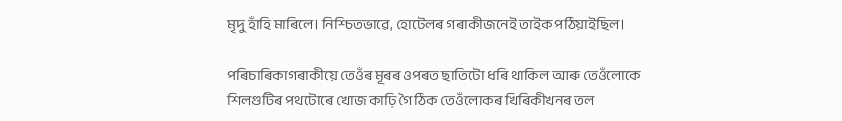মৃদু হাঁহি মাৰিলে। নিশ্চিতভাৱে, হোটেলৰ গৰাকীজনেই তাইক পঠিয়াইছিল।

পৰিচাৰিকাগৰাকীয়ে তেওঁৰ মূৰৰ ওপৰত ছাতিটো ধৰি থাকিল আৰু তেওঁলোকে শিলগুটিৰ পথটোৰে খোজ কাঢ়ি গৈ ঠিক তেওঁলোকৰ খিৰিকীখনৰ তল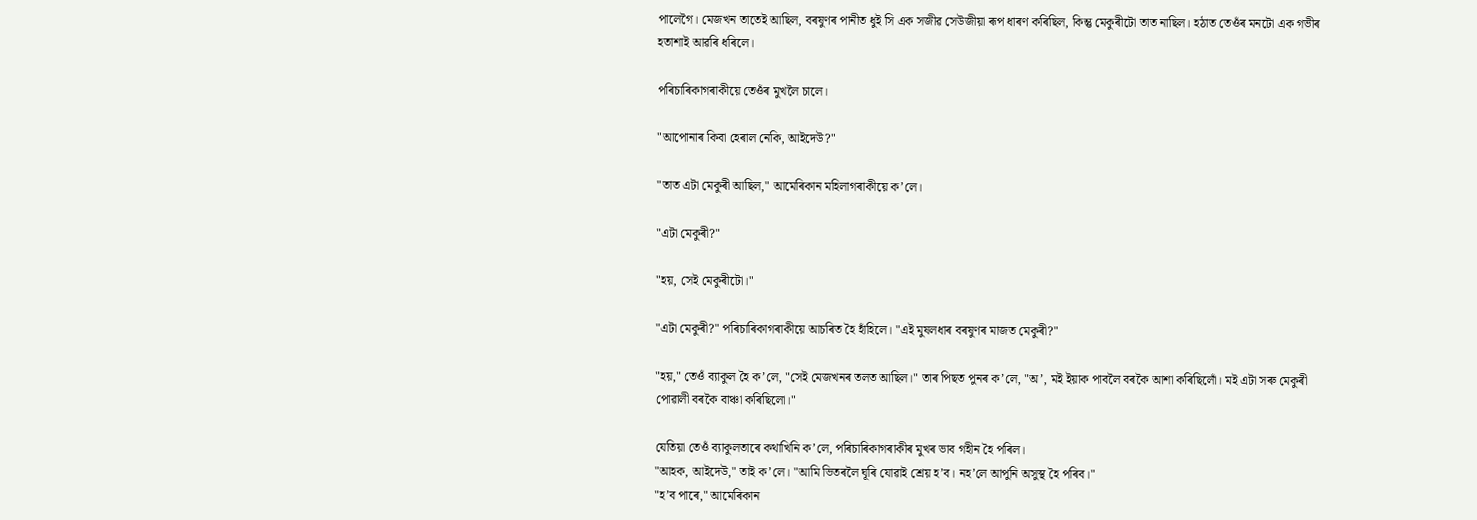পালেগৈ। মেজখন তাতেই আছিল, বৰষুণৰ পানীত ধুই সি এক সজীৱ সেউজীয়া ৰূপ ধাৰণ কৰিছিল, কিন্তু মেকুৰীটো তাত নাছিল। হঠাত তেওঁৰ মনটো এক গভীৰ হতাশাই আৱৰি ধৰিলে।

পৰিচাৰিকাগৰাকীয়ে তেওঁৰ মুখলৈ চালে।

"আপোনাৰ কিবা হেৰাল নেকি, আইদেউ?"

"তাত এটা মেকুৰী আছিল," আমেৰিকান মহিলাগৰাকীয়ে ক’লে।

"এটা মেকুৰী?"

"হয়, সেই মেকুৰীটো।"

"এটা মেকুৰী?" পৰিচাৰিকাগৰাকীয়ে আচৰিত হৈ হাঁহিলে। "এই মুষলধাৰ বৰষুণৰ মাজত মেকুৰী?"

"হয়," তেওঁ ব্যাকুল হৈ ক’লে, "সেই মেজখনৰ তলত আছিল।" তাৰ পিছত পুনৰ ক’লে, "অ’, মই ইয়াক পাবলৈ বৰকৈ আশা কৰিছিলোঁ। মই এটা সৰু মেকুৰী পোৱালী বৰকৈ বাঞ্চা কৰিছিলো।"

যেতিয়া তেওঁ ব্যাকুলতাৰে কথাখিনি ক’লে, পৰিচাৰিকাগৰাকীৰ মুখৰ ভাব গহীন হৈ পৰিল।
"আহক, আইদেউ," তাই ক’লে। "আমি ভিতৰলৈ ঘূৰি যোৱাই শ্ৰেয় হ’ব। নহ’লে আপুনি অসুস্থ হৈ পৰিব।"
"হ’ব পাৰে," আমেৰিকান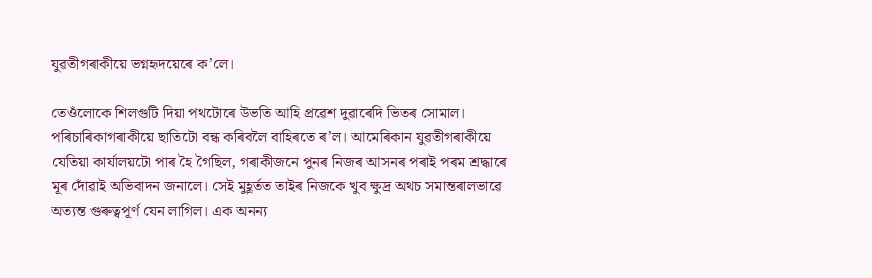যুৱতীগৰাকীয়ে ভগ্নহৃদয়েৰে ক’লে।

তেওঁলোকে শিলগুটি দিয়া পথটোৰে উভতি আহি প্ৰৱেশ দুৱাৰেদি ভিতৰ সোমাল। পৰিচাৰিকাগৰাকীয়ে ছাতিটো বন্ধ কৰিবলৈ বাহিৰতে ৰ’ল। আমেৰিকান যুৱতীগৰাকীয়ে যেতিয়া কাৰ্যালয়টো পাৰ হৈ গৈছিল, গৰাকীজনে পুনৰ নিজৰ আসনৰ পৰাই পৰম শ্ৰদ্ধাৰে মূৰ দোঁৱাই অভিবাদন জনালে। সেই মুহূৰ্তত তাইৰ নিজকে খুব ক্ষুদ্ৰ অথচ সমান্তৰালভাৱে অত্যন্ত গুৰুত্বপূৰ্ণ যেন লাগিল। এক অনন্য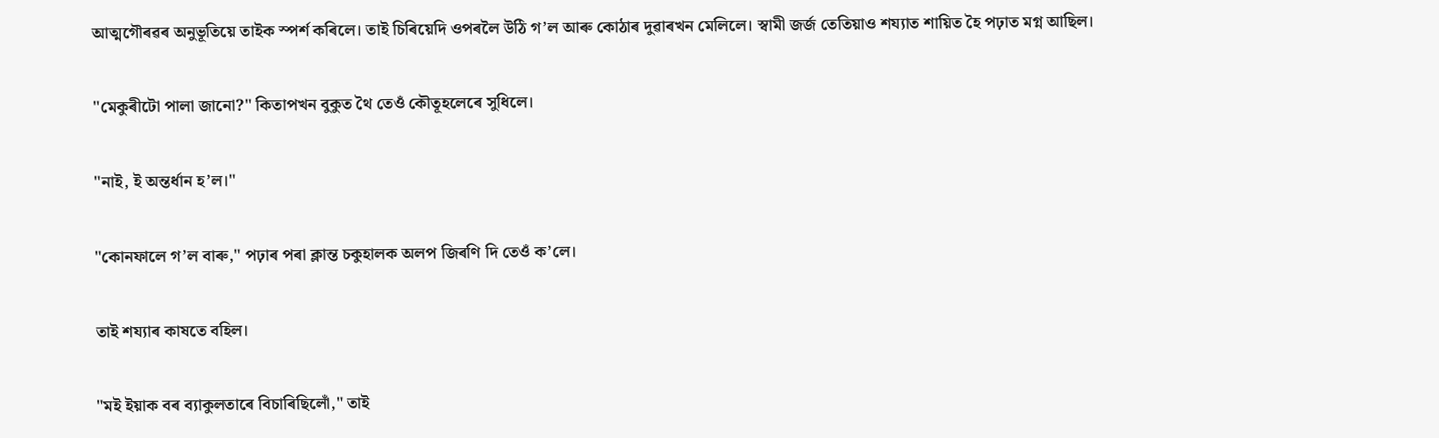আত্মগৌৰৱৰ অনুভূতিয়ে তাইক স্পৰ্শ কৰিলে। তাই চিৰিয়েদি ওপৰলৈ উঠি গ’ল আৰু কোঠাৰ দুৱাৰখন মেলিলে। স্বামী জৰ্জ তেতিয়াও শয্যাত শায়িত হৈ পঢ়াত মগ্ন আছিল।

"মেকুৰীটো পালা জানো?" কিতাপখন বুকুত থৈ তেওঁ কৌতূহলেৰে সুধিলে।

"নাই, ই অন্তৰ্ধান হ’ল।"

"কোনফালে গ’ল বাৰু," পঢ়াৰ পৰা ক্লান্ত চকুহালক অলপ জিৰণি দি তেওঁ ক’লে।

তাই শয্যাৰ কাষতে বহিল।

"মই ইয়াক বৰ ব্যাকুলতাৰে বিচাৰিছিলোঁ," তাই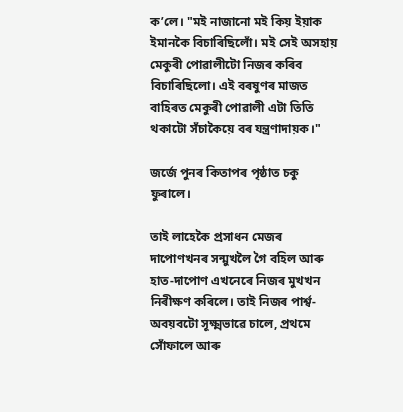ক’লে। "মই নাজানো মই কিয় ইয়াক ইমানকৈ বিচাৰিছিলোঁ। মই সেই অসহায় মেকুৰী পোৱালীটো নিজৰ কৰিব বিচাৰিছিলো। এই বৰষুণৰ মাজত বাহিৰত মেকুৰী পোৱালী এটা তিতি থকাটো সঁচাকৈয়ে বৰ যন্ত্ৰণাদায়ক।"

জৰ্জে পুনৰ কিতাপৰ পৃষ্ঠাত চকু ফুৰালে।

তাই লাহেকৈ প্ৰসাধন মেজৰ দাপোণখনৰ সন্মুখলৈ গৈ বহিল আৰু হাত-দাপোণ এখনেৰে নিজৰ মুখখন নিৰীক্ষণ কৰিলে। তাই নিজৰ পাৰ্শ্ব-অবয়বটো সূক্ষ্মভাৱে চালে, প্ৰথমে সোঁফালে আৰু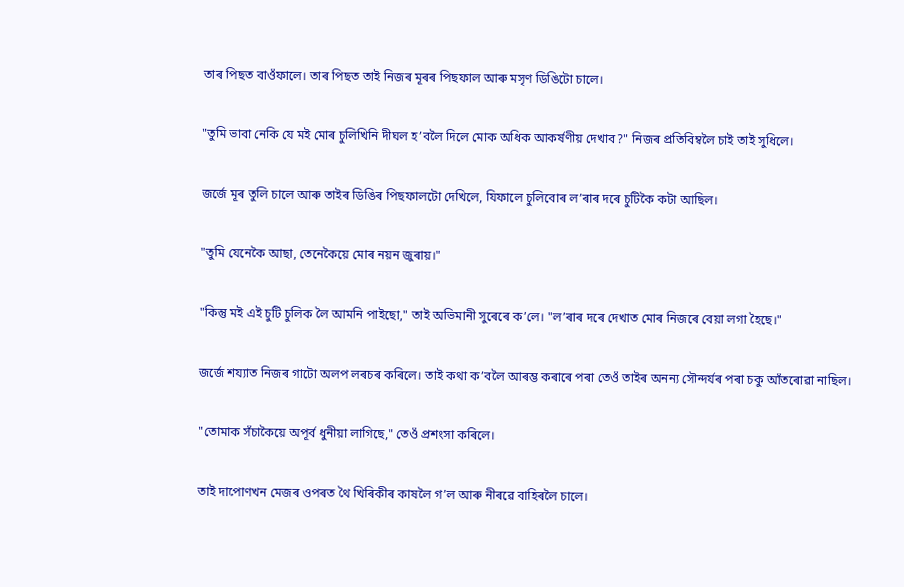তাৰ পিছত বাওঁফালে। তাৰ পিছত তাই নিজৰ মূৰৰ পিছফাল আৰু মসৃণ ডিঙিটো চালে।

"তুমি ভাবা নেকি যে মই মোৰ চুলিখিনি দীঘল হ’বলৈ দিলে মোক অধিক আকৰ্ষণীয় দেখাব?" নিজৰ প্ৰতিবিম্বলৈ চাই তাই সুধিলে।

জৰ্জে মূৰ তুলি চালে আৰু তাইৰ ডিঙিৰ পিছফালটো দেখিলে, যিফালে চুলিবোৰ ল’ৰাৰ দৰে চুটিকৈ কটা আছিল।

"তুমি যেনেকৈ আছা, তেনেকৈয়ে মোৰ নয়ন জুৰায়।"

"কিন্তু মই এই চুটি চুলিক লৈ আমনি পাইছো," তাই অভিমানী সুৰেৰে ক’লে। "ল’ৰাৰ দৰে দেখাত মোৰ নিজৰে বেয়া লগা হৈছে।"

জৰ্জে শয্যাত নিজৰ গাটো অলপ লৰচৰ কৰিলে। তাই কথা ক’বলৈ আৰম্ভ কৰাৰে পৰা তেওঁ তাইৰ অনন্য সৌন্দৰ্যৰ পৰা চকু আঁতৰোৱা নাছিল।

"তোমাক সঁচাকৈয়ে অপূৰ্ব ধুনীয়া লাগিছে," তেওঁ প্ৰশংসা কৰিলে।

তাই দাপোণখন মেজৰ ওপৰত থৈ খিৰিকীৰ কাষলৈ গ’ল আৰু নীৰৱে বাহিৰলৈ চালে।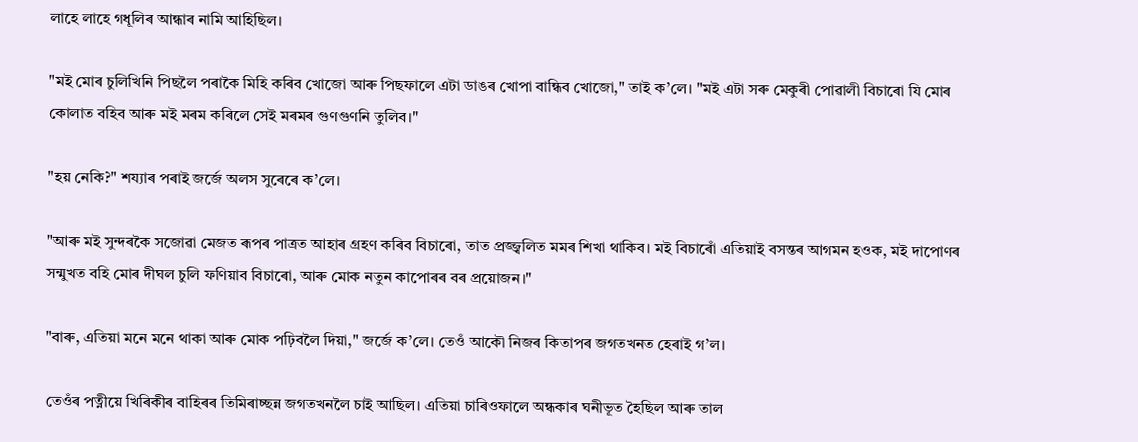লাহে লাহে গধূলিৰ আন্ধাৰ নামি আহিছিল।

"মই মোৰ চুলিখিনি পিছলৈ পৰাকৈ মিহি কৰিব খোজো আৰু পিছফালে এটা ডাঙৰ খোপা বান্ধিব খোজো," তাই ক’লে। "মই এটা সৰু মেকুৰী পোৱালী বিচাৰো যি মোৰ কোলাত বহিব আৰু মই মৰম কৰিলে সেই মৰমৰ গুণগুণনি তুলিব।"

"হয় নেকি?" শয্যাৰ পৰাই জৰ্জে অলস সুৰেৰে ক’লে।

"আৰু মই সুন্দৰকৈ সজোৱা মেজত ৰূপৰ পাত্ৰত আহাৰ গ্ৰহণ কৰিব বিচাৰো, তাত প্ৰজ্জ্বলিত মমৰ শিখা থাকিব। মই বিচাৰোঁ এতিয়াই বসন্তৰ আগমন হওক, মই দাপোণৰ সন্মুখত বহি মোৰ দীঘল চুলি ফণিয়াব বিচাৰো, আৰু মোক নতুন কাপোৰৰ বৰ প্ৰয়োজন।"

"বাৰু, এতিয়া মনে মনে থাকা আৰু মোক পঢ়িবলৈ দিয়া," জৰ্জে ক’লে। তেওঁ আকৌ নিজৰ কিতাপৰ জগতখনত হেৰাই গ’ল।

তেওঁৰ পত্নীয়ে খিৰিকীৰ বাহিৰৰ তিমিৰাচ্ছন্ন জগতখনলৈ চাই আছিল। এতিয়া চাৰিওফালে অন্ধকাৰ ঘনীভূত হৈছিল আৰু তাল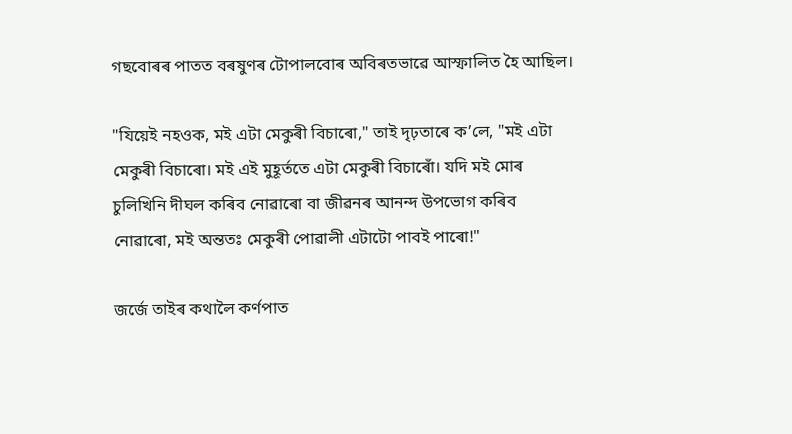গছবোৰৰ পাতত বৰষুণৰ টোপালবোৰ অবিৰতভাৱে আস্ফালিত হৈ আছিল।

"যিয়েই নহওক, মই এটা মেকুৰী বিচাৰো," তাই দৃঢ়তাৰে ক’লে, "মই এটা মেকুৰী বিচাৰো। মই এই মুহূৰ্ততে এটা মেকুৰী বিচাৰোঁ। যদি মই মোৰ চুলিখিনি দীঘল কৰিব নোৱাৰো বা জীৱনৰ আনন্দ উপভোগ কৰিব নোৱাৰো, মই অন্ততঃ মেকুৰী পোৱালী এটাটো পাবই পাৰো!"

জৰ্জে তাইৰ কথালৈ কৰ্ণপাত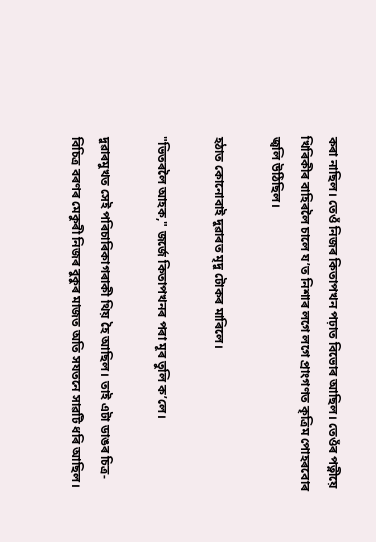কৰা নাছিল। তেওঁ নিজৰ কিতাপখন পঢ়াত বিভোৰ আছিল। তেওঁৰ পত্নীয়ে খিৰিকীৰ বাহিৰলৈ চালে য’ত নিশাৰ লগে লগে প্ৰাংগণত কৃত্ৰিম পোহৰবোৰ জ্বলি উঠিছিল।

হঠাত কোনোবাই দুৱাৰত মৃদু টোকৰ মাৰিলে।

"ভিতৰলৈ আহক," জৰ্জে কিতাপখনৰ পৰা মূৰ তুলি ক’লে।

দুৱাৰমুখত সেই পৰিচাৰিকাগৰাকী থিয় হৈ আছিল। তাই এটা ডাঙৰ চিত্ৰ-বিচিত্ৰ বৰণৰ মেকুৰী নিজৰ বুকুৰ মাজত অতি সযতনে সাৱটি ধৰি আছিল।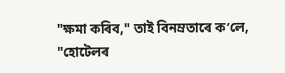"ক্ষমা কৰিব," তাই বিনম্ৰতাৰে ক’লে, "হোটেলৰ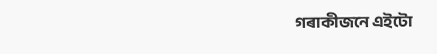গৰাকীজনে এইটো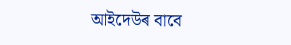আইদেউৰ বাবে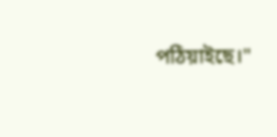পঠিয়াইছে।"